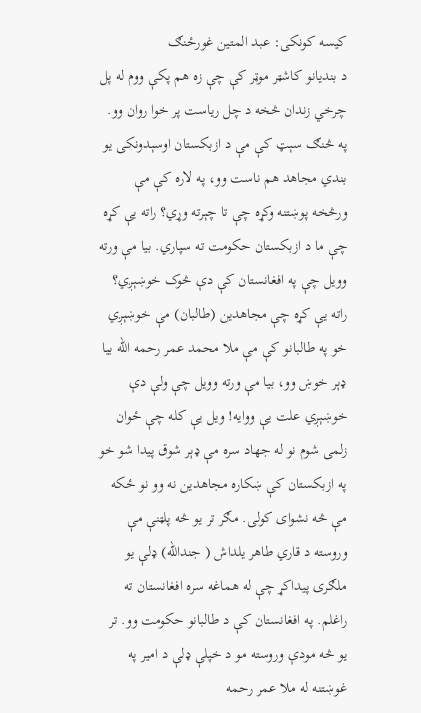کیسه کونکی: عبد المتین غورځنګ
د بنديانو کاشټر موټر کې چې زه هم پکې ووم له پل چرخي زندان څخه د چل رياست پر خوا روان وو. په څنګ سېټ کې مې د ازبکستان اوسېدونکی يو بندي مجاهد هم ناست وو، په لاره کې مې ورڅخه پوښتنه وکړه چې تا چېرته وړي؟ راته يې کړه چې ما د ازبکستان حکومت ته سپاري. بيا مې ورته وويل چې په افغانستان کې دې څوک خوښېږي؟ راته يې کړه چې مجاهدين (طالبان) مې خوښېږي خو په طالبانو کې مې ملا محمد عمر رحمه الله بيا ډېر خوښ وو، بيا مې ورته وويل چې ولې دې خوښېږي علت يې ووايه! ويل یې کله چې ځوان زلمی شوم نو له جهاد سره مې ډېر شوق پيدا شو خو په ازبکستان کې ښکاره مجاهدين نه وو نو ځکه مې څه نشوای کولی. مګر تر يو څه پلټنې مې وروسته د قاري طاهر يلداش ( جندالله) ډلې يو ملګری پيداکړ چې له هماغه سره افغانستان ته راغلم. په افغانستان کې د طالبانو حکومت وو. تر یو څه مودې وروسته مو د خپلې ډلې د امير په غوښتنه له ملا عمر رحمه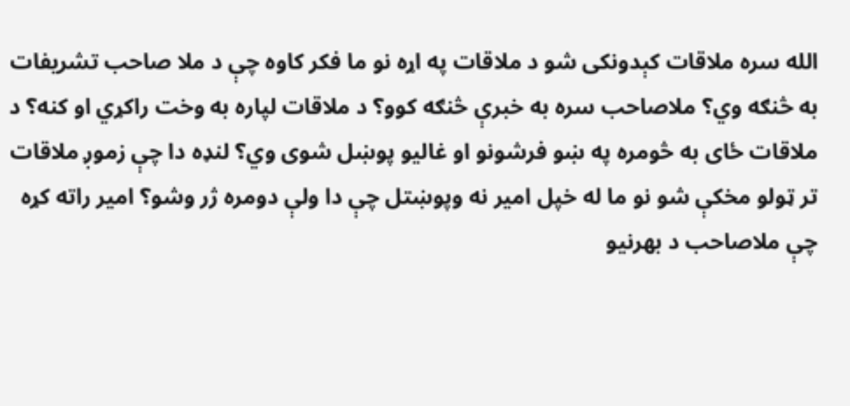الله سره ملاقات کېدونکی شو د ملاقات په اړه نو ما فکر کاوه چې د ملا صاحب تشريفات به څنګه وي؟ ملاصاحب سره به خبرې څنګه کوو؟ د ملاقات لپاره به وخت راکړي او کنه؟ د ملاقات ځای به څومره په ښو فرشونو او غاليو پوښل شوی وي؟ لنډه دا چې زموږ ملاقات تر ټولو مخکې شو نو ما له خپل امیر نه وپوښتل چې دا ولې دومره ژر وشو؟ امیر راته کړه چې ملاصاحب د بهرنيو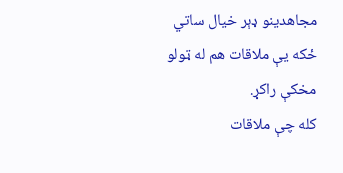مجاهدينو ډېر خيال ساتي ځکه يې ملاقات هم له ټولو مخکې راکړ.
کله چې ملاقات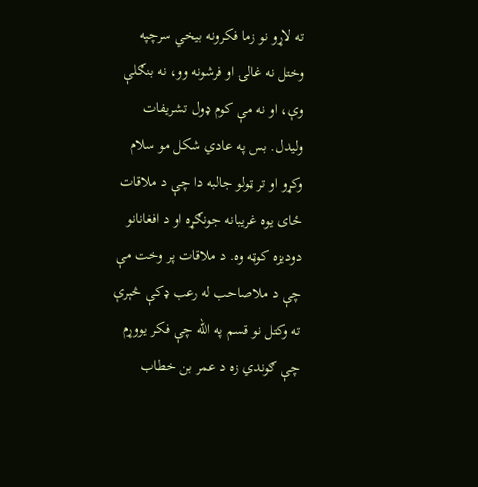ته لاړو نو زما فکرونه بيخي سرچپه وختل نه غالۍ او فرشونه وو، نه بنګلې وې، او نه مې کوم ډول تشريفات وليدل. بس په عادي شکل مو سلام وکړو او تر ټولو جالبه دا چې د ملاقات ځای يوه غريبانه جونګړه او د افغانانو دوديزه کوټه وه. د ملاقات پر وخت مې چې د ملاصاحب له رعب ډکې څېرې ته وکتل نو قسم په الله چې فکر يووړم چې ګوندي زه د عمر بن خطاب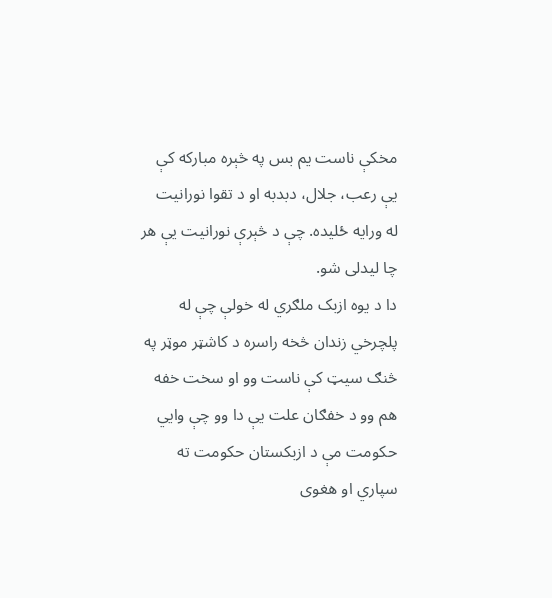مخکې ناست يم بس په څېره مبارکه کې یې رعب، جلال، دبدبه او د تقوا نورانيت له ورايه ځليده. چې د څېرې نورانيت يې هر چا ليدلی شو.
دا د يوه ازبک ملګري له خولې چې له پلچرخي زندان څخه راسره د کاشټر موټر په څنګ سيټ کې ناست وو او سخت خفه هم وو د خفګان علت یې دا وو چې وايي حکومت مې د ازبکستان حکومت ته سپاري او هغوی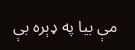مې بيا په ډېره بې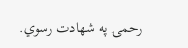رحمۍ په شهادت رسوي.